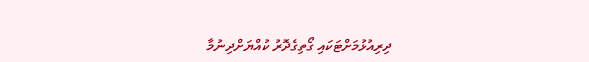ދިރިއުޅުމަށްޓަކައި ގޯތިގެދޮރު ކުއްޔަށްދިނުމާ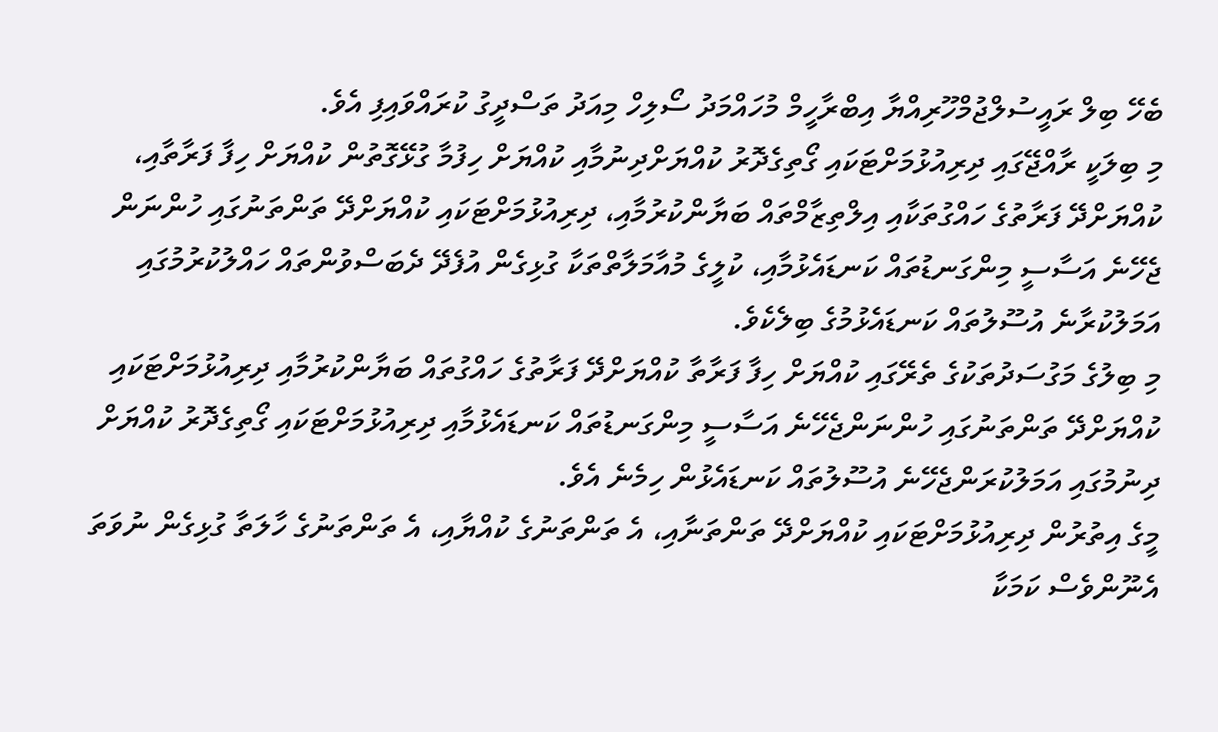ބެހޭ ބިލް ރައީސުލްޖުމްހޫރިއްޔާ އިބްރާހީމް މުހައްމަދު ސޯލިހް މިއަދު ތަސްދީގު ކުރައްވައިފި އެވެ.
މި ބިލަކީ ރާއްޖޭގައި ދިރިއުޅުމަށްޓަކައި ގޯތިގެދޮރު ކުއްޔަށްދިނުމާއި ކުއްޔަށް ހިފުމާ ގުޅޭގޮތުން ކުއްޔަށް ހިފާ ފަރާތާއި، ކުއްޔަށްދޭ ފަރާތުގެ ހައްގުތަކާއި އިލްތިޒާމްތައް ބަޔާންކުރުމާއި، ދިރިއުޅުމަށްޓަކައި ކުއްޔަށްދޭ ތަންތަނުގައި ހުންނަން ޖެހޭނެ އަސާސީ މިންގަނޑުތައް ކަނޑައެޅުމާއި، ކުލީގެ މުއާމަލާތްތަކާ ގުޅިގެން އުފެދޭ ދެބަސްވުންތައް ހައްލުކުރުމުގައި އަމަލުކުރާނެ އުސޫލުތައް ކަނޑައެޅުމުގެ ބިލެކެވެ.
މި ބިލުގެ މަގުސަދުތަކުގެ ތެރޭގައި ކުއްޔަށް ހިފާ ފަރާތާ ކުއްޔަށްދޭ ފަރާތުގެ ހައްގުތައް ބަޔާންކުރުމާއި ދިރިއުޅުމަށްޓަކައި ކުއްޔަށްދޭ ތަންތަނުގައި ހުންނަންޖެހޭނެ އަސާސީ މިންގަނޑުތައް ކަނޑައެޅުމާއި ދިރިއުޅުމަށްޓަކައި ގޯތިގެދޮރު ކުއްޔަށް ދިނުމުގައި އަމަލުކުރަންޖެހޭނެ އުސޫލުތައް ކަނޑައެޅުން ހިމެނެ އެވެ.
މީގެ އިތުރުން ދިރިއުޅުމަށްޓަކައި ކުއްޔަށްދޭ ތަންތަނާއި، އެ ތަންތަނުގެ ކުއްޔާއި، އެ ތަންތަނުގެ ހާލަތާ ގުޅިގެން ނުވަތަ އެނޫންވެސް ކަމަކާ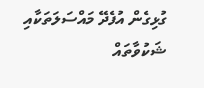ގުޅިގެން އުފެދޭ މައްސަލަތަކާއި ޝަކުވާތައް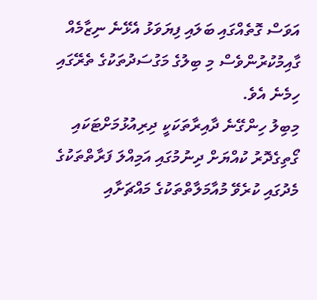އަވަސް ގޮތެއްގައި ބަލައި ފިޔަވަޅު އެޅޭނެ ނިޒާމެއް ގާއިމުކުރުންވެސް މި ބިލުގެ މަގުސަދުތަކުގެ ތެރޭގައި ހިމެނެ އެވެ.
މިބިލު ހިންގޭނެ ދާއިރާތަކަކީ ދިރިއުޅުމަށްޓަކައި ގޯތިގެދޮރު ކުއްޔަށް ދިނުމުގައި އަމިއްލަ ފަރާތްތަކުގެ މެދުގައި ކުރެވޭ މުއާމަލާތްތަކުގެ މައްޗަށާއި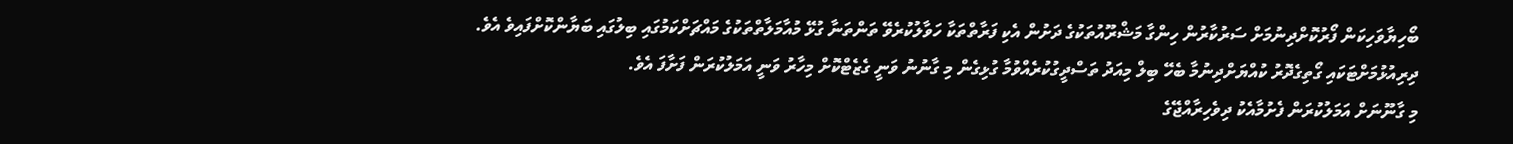ބޯހިޔާވަހިކަން ފޯރުކޮށްދިނުމަށް ސަރުކާރުން ހިންގާ މަޝްރޫއުތަކުގެ ދަށުން އެކި ފަރާތްތަކާ ހަވާލުކުރެވޭ ތަންތަނާ ގުޅޭ މުއާމަލާތްތަކުގެ މައްޗަށްކަމުގައި ބިލުގައި ބަޔާންކޮށްފައިވެ އެވެ.
ދިރިއުޅުމަށްޓަކައި ގޯތިގެދޮރު ކުއްޔަށްދިނުމާ ބެހޭ ބިލް މިއަދު ތަސްދީގުކުރެއްވުމާ ގުޅިގެން މި ގާނުނު ވަނީ ގެޒެޓްކޮށް މިހާރު ވަނީ އަމަލުކުރަން ފަށާފަ އެވެ.
މި ގާނޫނަށް އަމަލުކުރަން ފެށުމާއެކު ދިވެހިރާއްޖޭގެ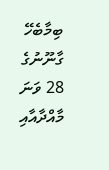ބިމާބެހޭ ގާނޫނުގެ 28 ވަނަ މާއްދާއާއި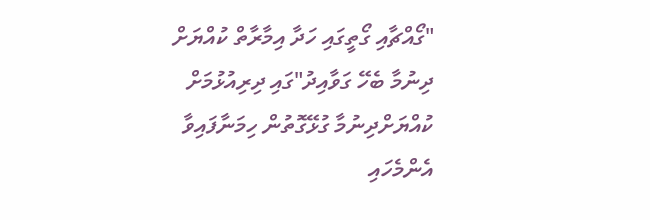"ގޯއްޗާއި ގޯތީގައި ހަދާ އިމާރާތް ކުއްޔަށް ދިނުމާ ބެހޭ ގަވާއިދު"ގައި ދިރިއުޅުމަށް ކުއްޔަށްދިނުމާ ގުޅޭގޮތުން ހިމަނާފައިވާ އެންމެހައި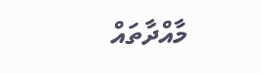މާއްދާތައް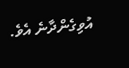އުވިގެންދާނެ އެވެ.